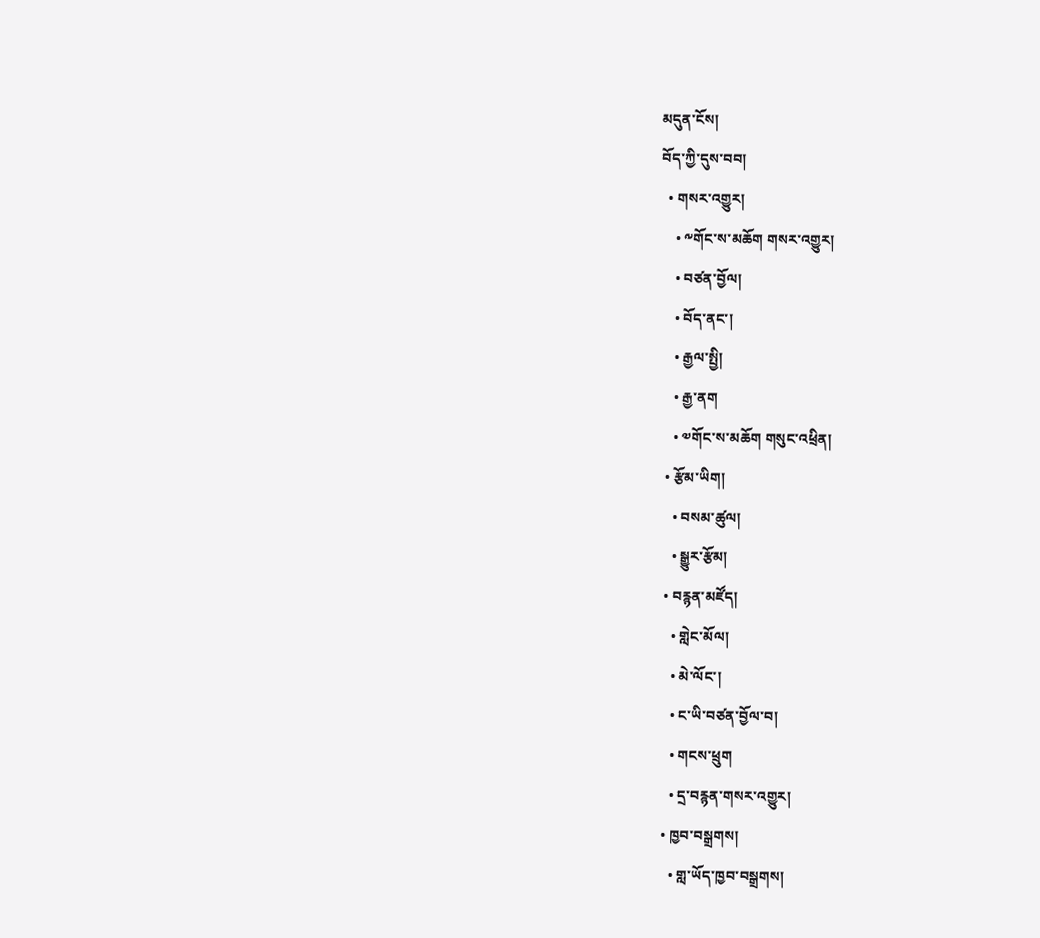མདུན་ངོས།
བོད་ཀྱི་དུས་བབ།
  • གསར་འགྱུར།
    • ༸གོང་ས་མཆོག གསར་འགྱུར།
    • བཙན་བྱོལ།
    • བོད་ནང་།
    • རྒྱལ་སྤྱི།
    • རྒྱ་ནག
    • ༧གོང་ས་མཆོག གསུང་འཕྲིན།
  • རྩོམ་ཡིག།
    • བསམ་ཚུལ།
    • སྒྱུར་རྩོམ།
  • བརྙན་མཛོད།
    • གླེང་མོལ།
    • མེ་ལོང་།
    • ང་ཡི་བཙན་བྱོལ་བ།
    • གངས་ཕྲུག
    • དྲ་བརྙན་གསར་འགྱུར།
  • ཁྱབ་བསྒྲགས།
    • གླ་ཡོད་ཁྱབ་བསྒྲགས།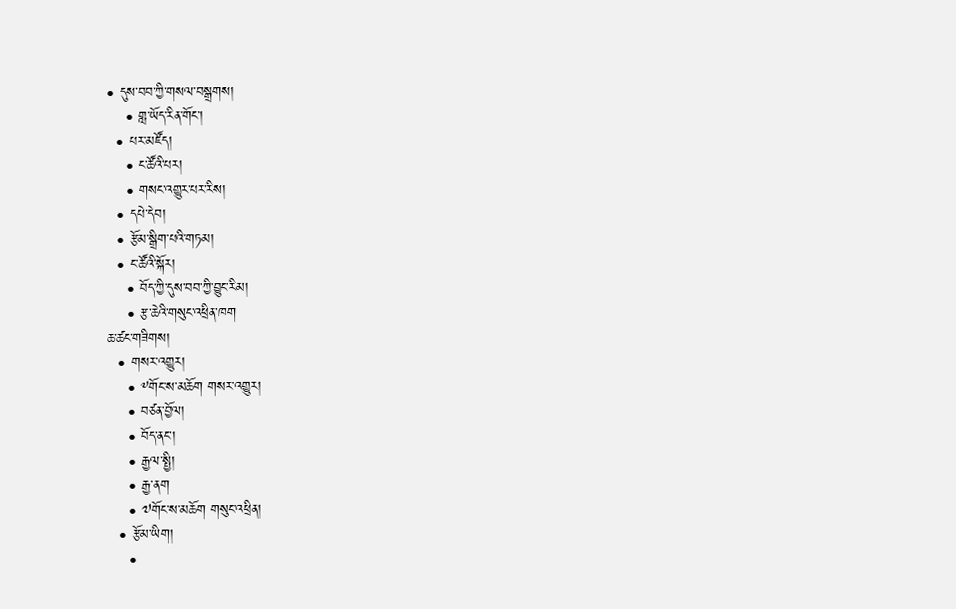• དུས་བབ་ཀྱི་གསལ་བསྒྲགས།
    • གླ་ཡོད་རིན་གོང་།
  • པར་མཛོད།
    • ང་ཚོའི་པར།
    • གསང་འགྱུར་པར་རིས།
  • དཔེ་དེབ།
  • རྩོམ་སྒྲིག་པའི་གཏམ།
  • ང་ཚོའི་སྐོར།
    • བོད་ཀྱི་དུས་བབ་ཀྱི་བྱུང་རིམ།
    • རྩ་ཆེའི་གསུང་འཕྲིན་ཁག
ཆ་ཚང་གཟིགས།
  • གསར་འགྱུར།
    • ༸གོང་ས་མཆོག གསར་འགྱུར།
    • བཙན་བྱོལ།
    • བོད་ནང་།
    • རྒྱལ་སྤྱི།
    • རྒྱ་ནག
    • ༧གོང་ས་མཆོག གསུང་འཕྲིན།
  • རྩོམ་ཡིག།
    •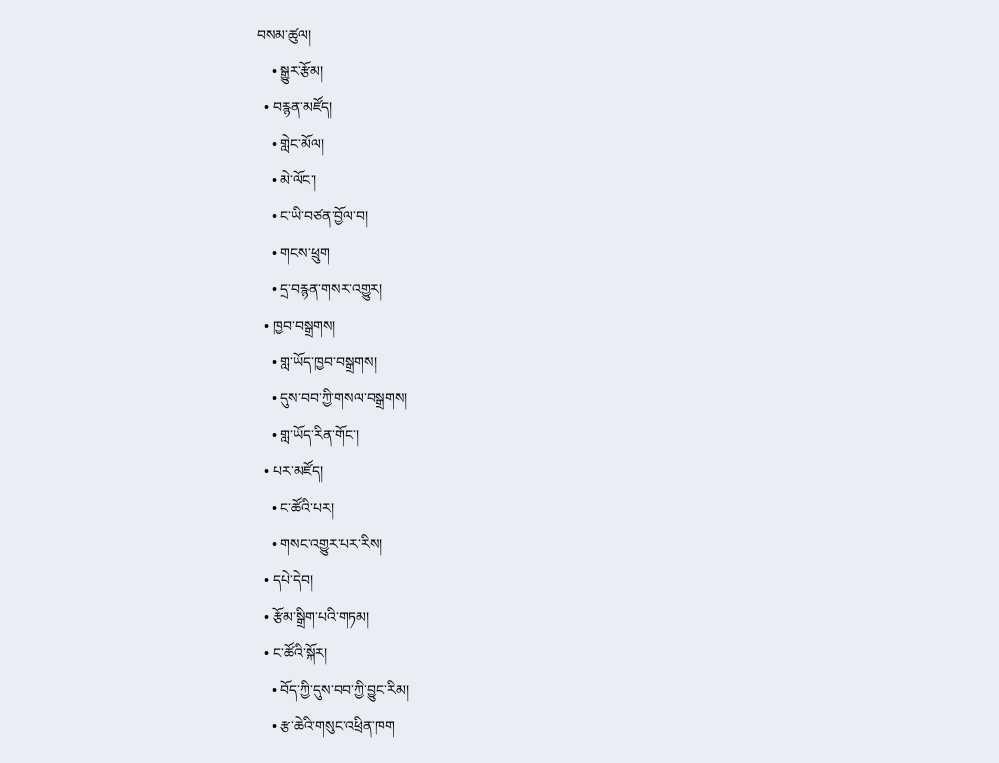བསམ་ཚུལ།
    • སྒྱུར་རྩོམ།
  • བརྙན་མཛོད།
    • གླེང་མོལ།
    • མེ་ལོང་།
    • ང་ཡི་བཙན་བྱོལ་བ།
    • གངས་ཕྲུག
    • དྲ་བརྙན་གསར་འགྱུར།
  • ཁྱབ་བསྒྲགས།
    • གླ་ཡོད་ཁྱབ་བསྒྲགས།
    • དུས་བབ་ཀྱི་གསལ་བསྒྲགས།
    • གླ་ཡོད་རིན་གོང་།
  • པར་མཛོད།
    • ང་ཚོའི་པར།
    • གསང་འགྱུར་པར་རིས།
  • དཔེ་དེབ།
  • རྩོམ་སྒྲིག་པའི་གཏམ།
  • ང་ཚོའི་སྐོར།
    • བོད་ཀྱི་དུས་བབ་ཀྱི་བྱུང་རིམ།
    • རྩ་ཆེའི་གསུང་འཕྲིན་ཁག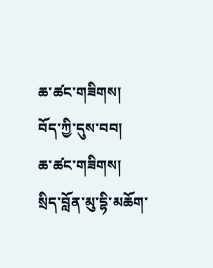ཆ་ཚང་གཟིགས།
བོད་ཀྱི་དུས་བབ།
ཆ་ཚང་གཟིགས།
སྲིད་བློན་མུ་དྷི་མཆོག་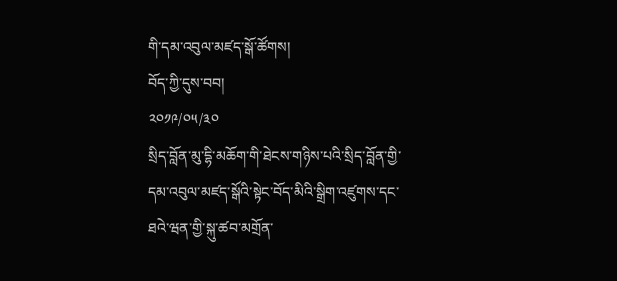གི་དམ་འབུལ་མཛད་སྒོ་ཚོགས།
བོད་ཀྱི་དུས་བབ།
༢༠༡༩/༠༥/༣༠
སྲིད་བློན་མུ་དྷི་མཆོག་གི་ཐེངས་གཉིས་པའི་སྲིད་བློན་གྱི་དམ་འབུལ་མཛད་སྒོའི་སྟེང་བོད་མིའི་སྒྲིག་འཛུགས་དང་ཐའེ་ཝན་གྱི་སྐུ་ཚབ་མགྲོན་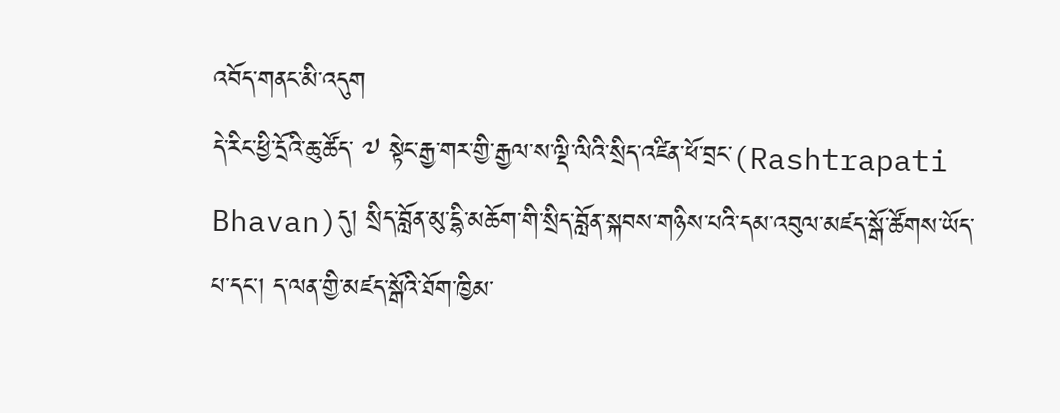འབོད་གནང་མི་འདུག
དེ་རིང་ཕྱི་དྲོའི་ཆུ་ཚོད་ ༧ སྟེང་རྒྱ་གར་གྱི་རྒྱལ་ས་ལྡི་ལིའི་སྲིད་འཛིན་ཕོ་བྲང་(Rashtrapati Bhavan)དུ། སྲིད་བློན་མུ་དྷི་མཆོག་གི་སྲིད་བློན་སྐབས་གཉིས་པའི་དམ་འབུལ་མཛད་སྒོ་ཚོགས་ཡོད་པ་དང་། ད་ལན་གྱི་མཛད་སྒོའི་ཐོག་ཁྱིམ་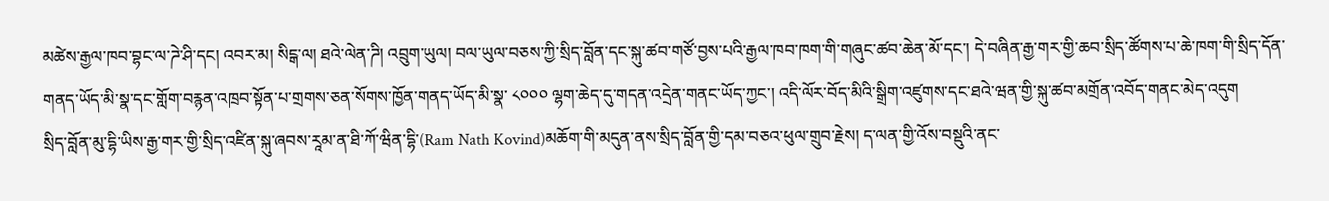མཚེས་རྒྱལ་ཁབ་བྷང་ལ་ཌེ་ཤི་དང། འབར་མ། སིངྒ་ལ། ཐའེ་ལེན་ཌི། འབྲུག་ཡུལ། བལ་ཡུལ་བཅས་ཀྱི་སྲིད་བློན་དང་སྐུ་ཚབ་གཙོ་བྱས་པའི་རྒྱལ་ཁབ་ཁག་གི་གཞུང་ཚབ་ཆེན་མོ་དང་། དེ་བཞིན་རྒྱ་གར་གྱི་ཆབ་སྲིད་ཚོགས་པ་ཆེ་ཁག་གི་སྲིད་དོན་གནད་ཡོད་མི་སྣ་དང་གློག་བརྙན་འཁྲབ་སྟོན་པ་གྲགས་ཅན་སོགས་ཁྱོན་གནད་ཡོད་མི་སྣ་ ༨༠༠༠ ལྷག་ཆེད་དུ་གདན་འདྲེན་གནང་ཡོད་ཀྱང་། འདི་ལོར་བོད་མིའི་སྒྲིག་འཛུགས་དང་ཐའེ་ཝན་གྱི་སྐུ་ཚབ་མགྲོན་འབོད་གནང་མེད་འདུག
སྲིད་བློན་མུ་དྷི་ཡིས་རྒྱ་གར་གྱི་སྲིད་འཛིན་སྐུ་ཞབས་རཱམ་ན་ཐི་ཀོ་ཝིན་དྷི་(Ram Nath Kovind)མཆོག་གི་མདུན་ནས་སྲིད་བློན་གྱི་དམ་བཅའ་ཕུལ་གྲུབ་རྗེས། ད་ལན་གྱི་འོས་བསྡུའི་ནང་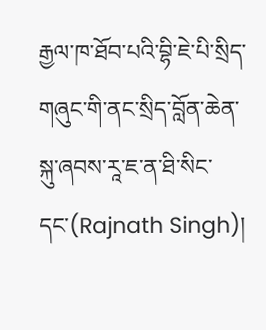རྒྱལ་ཁ་ཐོབ་པའི་བྷི་ཇེ་པི་སྲིད་གཞུང་གི་ནང་སྲིད་བློན་ཆེན་སྐུ་ཞབས་རཱ་ཇ་ན་ཐི་སིང་དང་(Rajnath Singh)།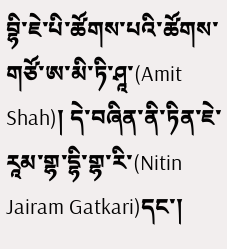བྷི་ཇེ་པི་ཚོགས་པའི་ཚོགས་གཙོ་ཨ་མི་ཏི་ཤཱ་(Amit Shah)། དེ་བཞིན་ནི་ཏིན་ཇེ་རཱམ་གྷ་དྷི་གྷ་རི་(Nitin Jairam Gatkari)དང་།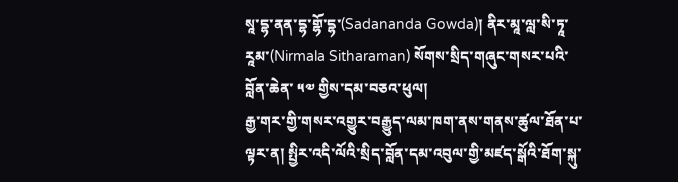སཱ་དྷ་ནན་དྷ་གྷོ་དྷ་(Sadananda Gowda)། ནིར་མཱ་ལླ་སི་ཏཱ་རཱམ་(Nirmala Sitharaman) སོགས་སྲིད་གཞུང་གསར་པའི་བློན་ཆེན་ ༥༧ གྱིས་དམ་བཅའ་ཕུལ།
རྒྱ་གར་གྱི་གསར་འགྱུར་བརྒྱུད་ལམ་ཁག་ནས་གནས་ཚུལ་ཐོན་པ་ལྟར་ན། སྤྱིར་འདི་ལོའི་སྲིད་བློན་དམ་འབུལ་གྱི་མཛད་སྒོའི་ཐོག་སྐུ་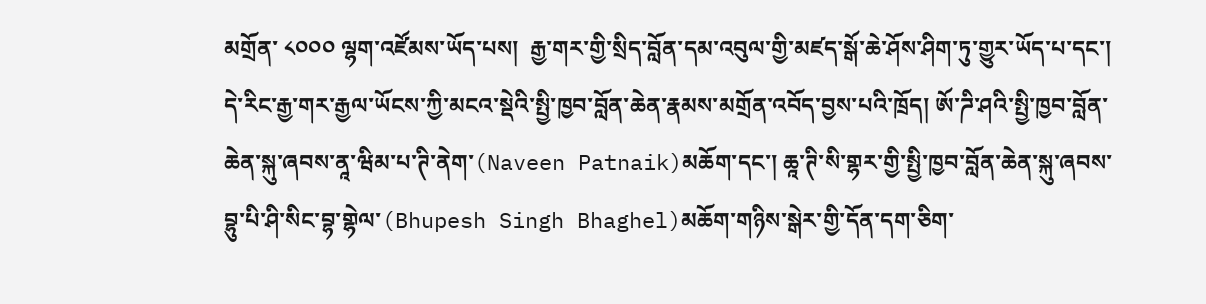མགྲོན་ ༨༠༠༠ ལྷག་འཛོམས་ཡོད་པས།  རྒྱ་གར་གྱི་སྲིད་བློན་དམ་འབུལ་གྱི་མཛད་སྒོ་ཆེ་ཤོས་ཤིག་ཏུ་གྱུར་ཡོད་པ་དང་། དེ་རིང་རྒྱ་གར་རྒྱལ་ཡོངས་ཀྱི་མངའ་སྡེའི་སྤྱི་ཁྱབ་བློན་ཆེན་རྣམས་མགྲོན་འབོད་བྱས་པའི་ཁྲོད། ཨོ་ཌི་ཤའི་སྤྱི་ཁྱབ་བློན་ཆེན་སྐུ་ཞབས་ནཱ་ཝིམ་པ་ཊི་ནེག་(Naveen Patnaik)མཆོག་དང་། ཆཱ་ཊི་སི་གྷར་གྱི་སྤྱི་ཁྱབ་བློན་ཆེན་སྐུ་ཞབས་བྷུ་པི་ཤི་སིང་བྷ་གྷེལ་(Bhupesh Singh Bhaghel)མཆོག་གཉིས་སྒེར་གྱི་དོན་དག་ཅིག་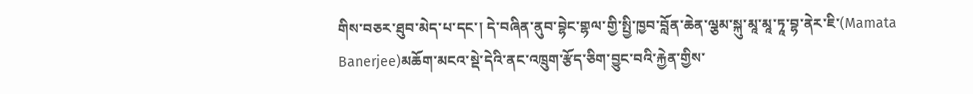གིས་བཅར་ཐུབ་མེད་པ་དང་། དེ་བཞིན་ནུབ་བྷེང་གྷལ་གྱི་སྤྱི་ཁྱབ་བློན་ཆེན་ལྕམ་སྐུ་མཱ་མཱ་ཏཱ་བྷ་ནེར་ཇི་(Mamata Banerjee)མཆོག་མངའ་སྡེ་དེའི་ནང་འཁྲུག་རྩོད་ཅིག་བྱུང་བའི་རྐྱེན་གྱིས་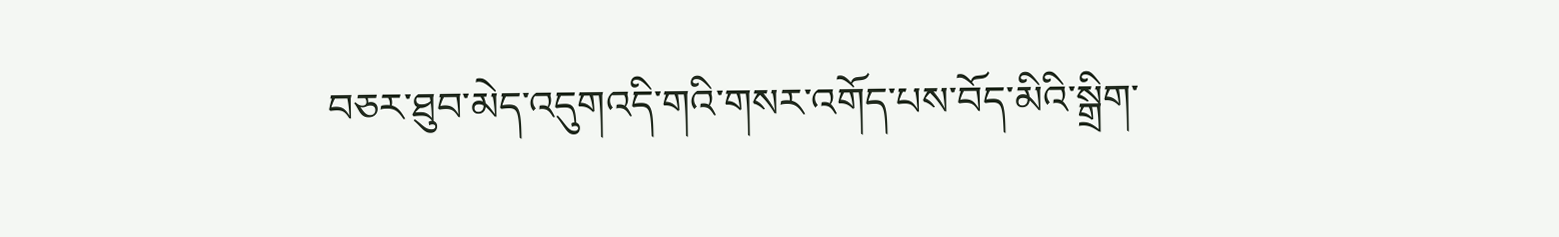བཅར་ཐུབ་མེད་འདུགའདི་གའི་གསར་འགོད་པས་བོད་མིའི་སྒྲིག་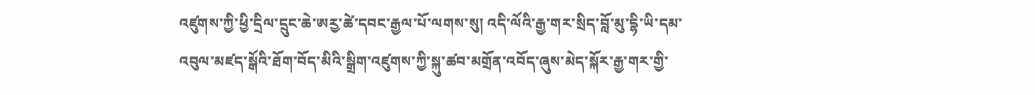འཛུགས་ཀྱི་ཕྱི་དྲིལ་དྲུང་ཆེ་ཨརྱ་ཚེ་དབང་རྒྱལ་པོ་ལགས་སུ། འདི་ལོའི་རྒྱ་གར་སྲིད་བློ་མུ་དྷི་ཡི་དམ་འབུལ་མཛད་སྒོའི་ཐོག་བོད་མིའི་སྒྲིག་འཛུགས་ཀྱི་སྐུ་ཚབ་མགྲོན་འབོད་ཞུས་མེད་སྐོར་རྒྱ་གར་གྱི་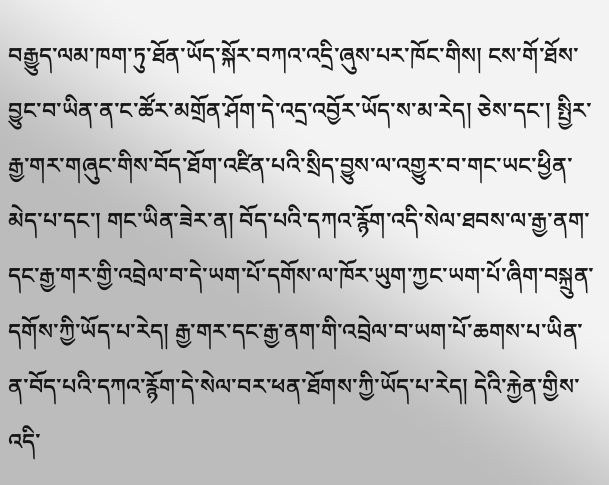བརྒྱུད་ལམ་ཁག་ཏུ་ཐོན་ཡོད་སྐོར་བཀའ་འདྲི་ཞུས་པར་ཁོང་གིས། ངས་གོ་ཐོས་བྱུང་བ་ཡིན་ན་ང་ཚོར་མགྲོན་ཤོག་དེ་འདྲ་འབྱོར་ཡོད་ས་མ་རེད། ཅེས་དང་། སྤྱིར་རྒྱ་གར་གཞུང་གིས་བོད་ཐོག་འཛིན་པའི་སྲིད་བྱུས་ལ་འགྱུར་བ་གང་ཡང་ཕྱིན་མེད་པ་དང་། གང་ཡིན་ཟེར་ན། བོད་པའི་དཀའ་རྙོག་འདི་སེལ་ཐབས་ལ་རྒྱ་ནག་དང་རྒྱ་གར་གྱི་འབྲེལ་བ་དེ་ཡག་པོ་དགོས་ལ་ཁོར་ཡུག་ཀྱང་ཡག་པོ་ཞིག་བསྐྲུན་དགོས་ཀྱི་ཡོད་པ་རེད། རྒྱ་གར་དང་རྒྱ་ནག་གི་འབྲེལ་བ་ཡག་པོ་ཆགས་པ་ཡིན་ན་བོད་པའི་དཀའ་རྙོག་དེ་སེལ་བར་ཕན་ཐོགས་ཀྱི་ཡོད་པ་རེད། དེའི་རྐྱེན་གྱིས་འདི་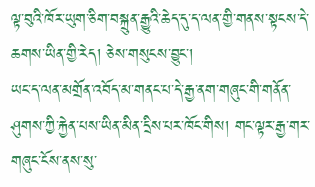ལྟ་བུའི་ཁོར་ཡུག་ཅིག་བསྐྲུན་རྒྱུའི་ཆེད་དུ་ད་ལན་གྱི་གནས་སྟངས་དེ་ཆགས་ཡིན་གྱི་རེད། ཅེས་གསུངས་བྱུང་།
ཡང་ད་ལན་མགྲོན་འབོད་མ་གནང་པ་དེ་རྒྱ་ནག་གཞུང་གི་གནོན་ཤུགས་ཀྱི་རྐྱེན་པས་ཡིན་མིན་དྲིས་པར་ཁོང་གིས། གང་ལྟར་རྒྱ་གར་གཞུང་ངོས་ནས་སུ་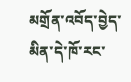མགྲོན་འབོད་བྱེད་མིན་དེ་ཁོ་རང་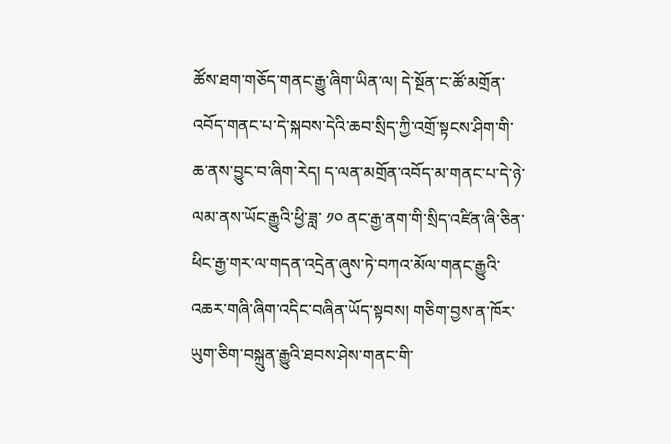ཚོས་ཐག་གཅོད་གནང་རྒྱུ་ཞིག་ཡིན་ལ། དེ་སྔོན་ང་ཚོ་མགྲོན་འབོད་གནང་པ་དེ་སྐབས་དེའི་ཆབ་སྲིད་ཀྱི་འགྲོ་སྟངས་ཤིག་གི་ཆ་ནས་བྱུང་བ་ཞིག་རེད། ད་ལན་མགྲོན་འབོད་མ་གནང་པ་དེ་ཉེ་ལམ་ནས་ཡོང་རྒྱུའི་ཕྱི་ཟླ་ ༡༠ ནང་རྒྱ་ནག་གི་སྲིད་འཛིན་ཞི་ཅིན་ཕིང་རྒྱ་གར་ལ་གདན་འདྲེན་ཞུས་ཏེ་བཀའ་མོལ་གནང་རྒྱུའི་འཆར་གཞི་ཞིག་འདིང་བཞིན་ཡོད་སྟབས། གཅིག་བྱས་ན་ཁོར་ཡུག་ཅིག་བསྐྲུན་རྒྱུའི་ཐབས་ཤེས་གནང་གི་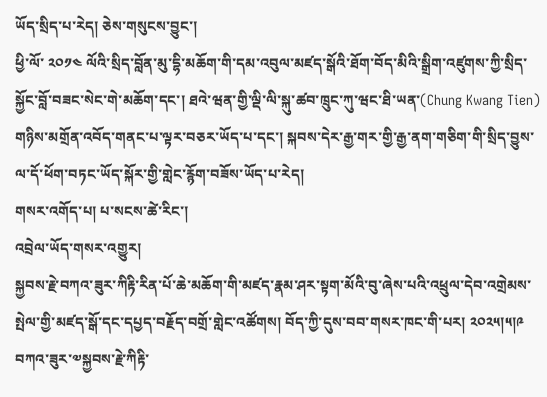ཡོད་སྲིད་པ་རེད། ཅེས་གསུངས་བྱུང་།
ཕྱི་ལོ་ ༢༠༡༤ ལོའི་སྲིད་བློན་མུ་དྷི་མཆོག་གི་དམ་འབུལ་མཛད་སྒོའི་ཐོག་བོད་མིའི་སྒྲིག་འཛུགས་ཀྱི་སྲིད་སྐྱོང་བློ་བཟང་སེང་གེ་མཆོག་དང་། ཐའེ་ཝན་གྱི་ལྡི་ལི་སྐུ་ཚབ་ཁྲུང་ཀུ་ཝང་ཐི་ཡན་(Chung Kwang Tien) གཉིས་མགྲོན་འབོད་གནང་པ་ལྟར་བཅར་ཡོད་པ་དང་། སྐབས་དེར་རྒྱ་གར་གྱི་རྒྱ་ནག་གཅིག་གི་སྲིད་བྱུས་ལ་དོ་ཕོག་བཏང་ཡོད་སྐོར་གྱི་གླེང་རྙོག་བཟོས་ཡོད་པ་རེད།
གསར་འགོད་པ། པ་སངས་ཚེ་རིང་།
འབྲེལ་ཡོད་གསར་འགྱུར།
སྐྱབས་རྗེ་བཀའ་ཟུར་ཀིརྟི་རིན་པོ་ཆེ་མཆོག་གི་མཛད་རྣམ་ཤར་སྟག་མོའི་བུ་ཞེས་པའི་འཕྲུལ་དེབ་འགྲེམས་སྤེལ་གྱི་མཛད་སྒོ་དང་དཔྱད་བརྗོད་བགྲོ་གླེང་འཚོགས། བོད་ཀྱི་དུས་བབ་གསར་ཁང་གི་པར། ༢༠༢༥།༥།༩
བཀའ་ཟུར་༧སྐྱབས་རྗེ་ཀིརྟི་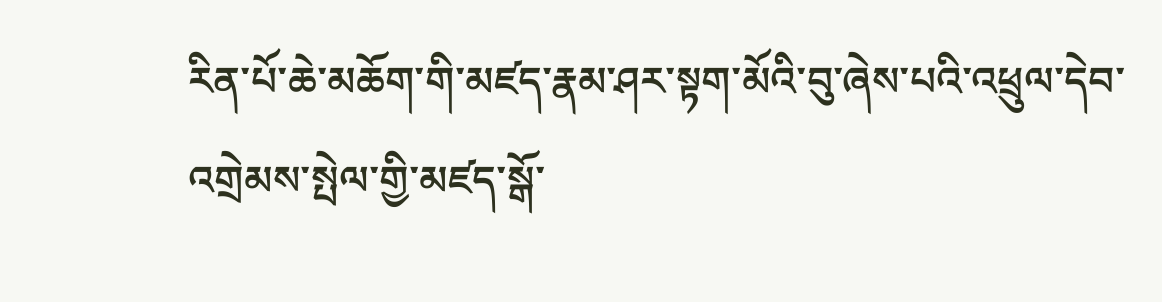རིན་པོ་ཆེ་མཆོག་གི་མཛད་རྣམ་ཤར་སྟག་མོའི་བུ་ཞེས་པའི་འཕྲུལ་དེབ་འགྲེམས་སྤེལ་གྱི་མཛད་སྒོ་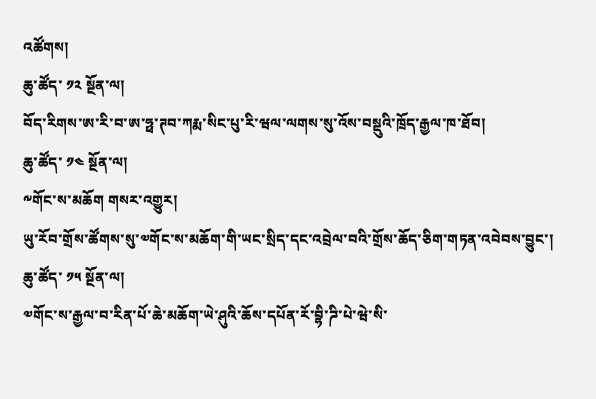འཚོགས།
ཆུ་ཚོད་ ༡༢ སྔོན་ལ།
བོད་རིགས་ཨ་རི་བ་ཨ་ཧྥ་ཊབ་ཀརྨ་སིང་པུ་རི་ཝལ་ལགས་སུ་འོས་བསྡུའི་ཁྲོད་རྒྱལ་ཁ་ཐོབ།
ཆུ་ཚོད་ ༡༤ སྔོན་ལ།
༸གོང་ས་མཆོག གསར་འགྱུར།
ཡུ་རོབ་གྲོས་ཚོགས་སུ་༧གོང་ས་མཆོག་གི་ཡང་སྲིད་དང་འབྲེལ་བའི་གྲོས་ཆོད་ཅིག་གཏན་འབེབས་བྱུང་།
ཆུ་ཚོད་ ༡༥ སྔོན་ལ།
༧གོང་ས་རྒྱལ་བ་རིན་པོ་ཆེ་མཆོག་ཡེ་ཤུའི་ཆོས་དཔོན་རོ་བྷི་ཌི་པེ་ཝེ་སི་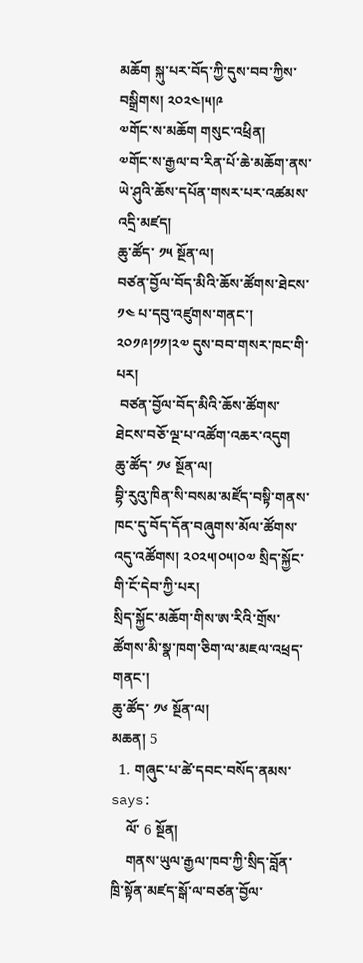མཆོག སྐུ་པར་བོད་ཀྱི་དུས་བབ་ཀྱིས་བསྒྲིགས། ༢༠༢༤།༥།༩
༧གོང་ས་མཆོག གསུང་འཕྲིན།
༧གོང་ས་རྒྱལ་བ་རིན་པོ་ཆེ་མཆོག་ནས་ཡེ་ཤུའི་ཆོས་དཔོན་གསར་པར་འཚམས་འདྲི་མཛད།
ཆུ་ཚོད་ ༡༥ སྔོན་ལ།
བཙན་བྱོལ་བོད་མིའི་ཆོས་ཚོགས་ཐེངས་ ༡༤ པ་དབུ་འཛུགས་གནང་། ༢༠༡༩།༡༡།༢༧ དུས་བབ་གསར་ཁང་གི་པར།
 བཙན་བྱོལ་བོད་མིའི་ཆོས་ཚོགས་ཐེངས་བཅོ་ལྔ་པ་འཚོག་འཆར་འདུག
ཆུ་ཚོད་ ༡༦ སྔོན་ལ།
བྷི་རུའུ་ཁིན་སི་བསམ་མཛོད་བསྟི་གནས་ཁང་དུ་བོད་དོན་བཞུགས་མོལ་ཚོགས་འདུ་འཚོགས། ༢༠༢༥།༠༥།༠༧ སྲིད་སྐྱོང་གི་ངོ་དེབ་ཀྱི་པར།
སྲིད་སྐྱོང་མཆོག་གིས་ཨ་རིའི་གྲོས་ཚོགས་མི་སྣ་ཁག་ཅིག་ལ་མཇལ་འཕྲད་གནང་།
ཆུ་ཚོད་ ༡༦ སྔོན་ལ།
མཆན། 5
  1. གཞུང་པ་ཚེ་དབང་བསོད་ནམས་ says:
    ལོ་ 6 སྔོན།
    གནས་ཡུལ་རྒྱལ་ཁབ་ཀྱི་སྲིད་བློན་ཁྲི་སྟོན་མཛད་སྒོ་ལ་བཙན་བྱོལ་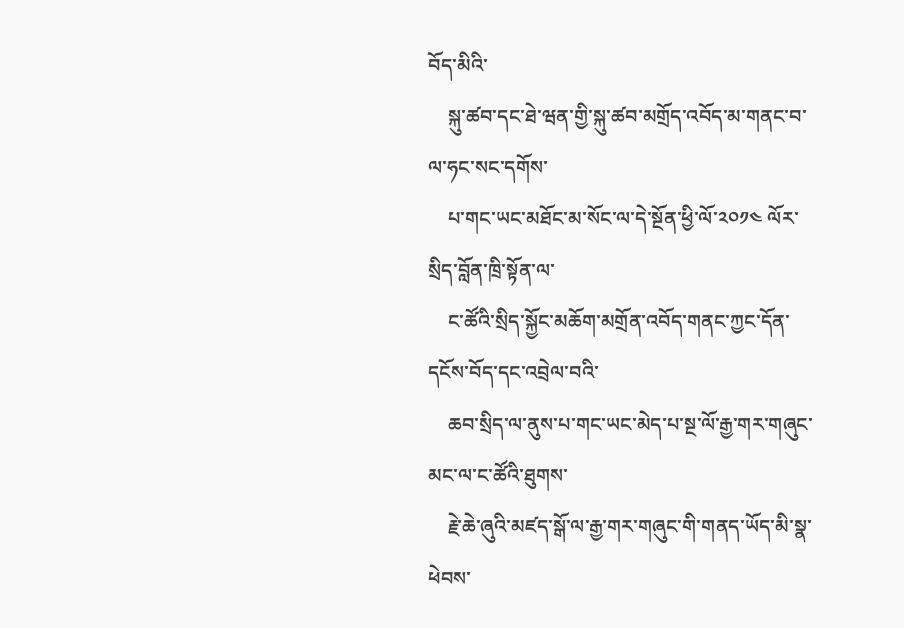བོད་མིའི་
    སྐུ་ཚབ་དང་ཐེ་ཝན་གྱི་སྐུ་ཚབ་མགྲོད་འབོད་མ་གནང་བ་ལ་ཧང་སང་དགོས་
    པ་གང་ཡང་མཐོང་མ་སོང་ལ་དེ་སྔོན་ཕྱི་ལོ་༢༠༡༤ ལོར་སྲིད་བློན་ཁྲི་སྟོན་ལ་
    ང་ཚོའི་སྲིད་སྐྱོང་མཆོག་མགྲོན་འབོད་གནང་ཀྱང་དོན་དངོས་བོད་དང་འབྲེལ་བའི་
    ཆབ་སྲིད་ལ་ནུས་པ་གང་ཡང་མེད་པ་སྔ་ལོ་རྒྱ་གར་གཞུང་མང་ལ་ང་ཚོའི་ཐུགས་
    རྗེ་ཆེ་ཞུའི་མཛད་སྒོ་ལ་རྒྱ་གར་གཞུང་གི་གནད་ཡོད་མི་སྣ་ཕེབས་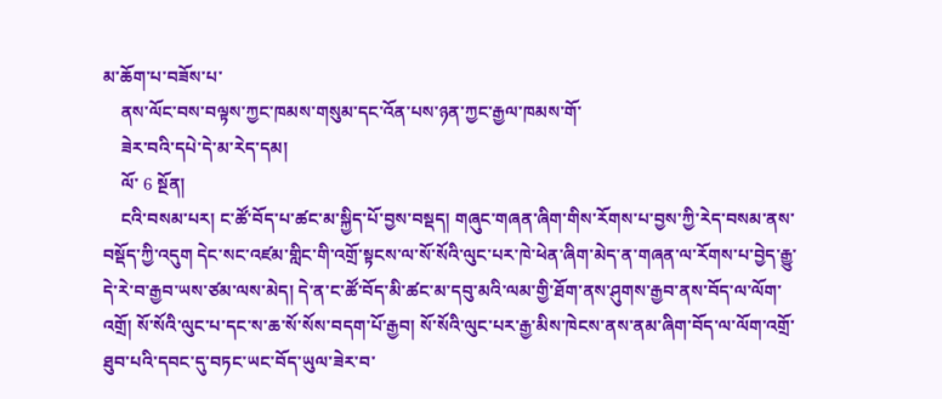མ་ཆོག་པ་བཟོས་པ་
    ནས་ལོང་བས་བལྟས་ཀྱང་ཁམས་གསུམ་དང་འོན་པས་ཉན་ཀྱང་རྒྱལ་ཁམས་གོ་
    ཟེར་བའི་དཔེ་དེ་མ་རེད་དམ།
    ལོ་ 6 སྔོན།
    ངའི་བསམ་པར། ང་ཚོ་བོད་པ་ཚང་མ་སྐྱིད་པོ་བྱས་བསྡད། གཞུང་གཞན་ཞིག་གིས་རོགས་པ་བྱས་ཀྱི་རེད་བསམ་ནས་བསྡོད་ཀྱི་འདུག དེང་སང་འཛམ་གླིང་གི་འགྲོ་སྟངས་ལ་སོ་སོའི་ལུང་པར་ཁེ་ཕེན་ཞིག་མེད་ན་གཞན་ལ་རོགས་པ་བྱེད་རྒྱུ་དེ་རེ་བ་རྒྱབ་ཡས་ཙམ་ལས་མེད། དེ་ན་ང་ཚོ་བོད་མི་ཚང་མ་དབུ་མའི་ལམ་གྱི་ཐོག་ནས་ཤུགས་རྒྱབ་ནས་བོད་ལ་ལོག་འགྲོ། སོ་སོའི་ལུང་པ་དང་ས་ཆ་སོ་སོས་བདག་པོ་རྒྱབ། སོ་སོའི་ལུང་པར་རྒྱ་མིས་ཁེངས་ནས་ནམ་ཞིག་བོད་ལ་ལོག་འགྲོ་ཐུབ་པའི་དབང་དུ་བཏང་ཡང་བོད་ཡུལ་ཟེར་བ་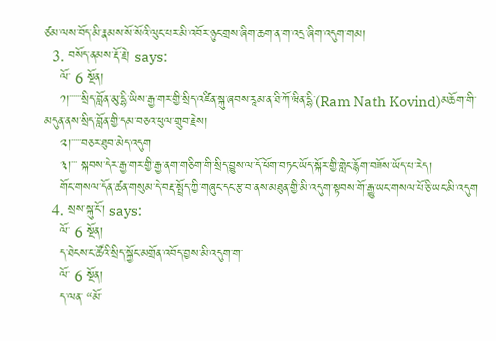ཙམ་ལས་བོད་མི་རྣམས་སོ་སོའི་ལུང་པར་མི་འབོར་ཉུང་གྲས་ཞིག་ཆག་ན་ག་འདྲ་ཞིག་འདུག་གམ།
  3. བསོད་ནམས་རྡོ་རྗེ། says:
    ལོ་ 6 སྔོན།
    ༡།་་་་་་སྲིད་བློན་མུ་དྷི་ཡིས་རྒྱ་གར་གྱི་སྲིད་འཛིན་སྐུ་ཞབས་རཱམ་ན་ཐི་ཀོ་ཝིན་དྷི་(Ram Nath Kovind)མཆོག་གི་མདུན་ནས་སྲིད་བློན་གྱི་དམ་བཅའ་ཕུལ་གྲུབ་རྗེས།
    ༢།་་་་་བཅར་ཐུབ་མེད་འདུག
    ༣།་་་ སྐབས་དེར་རྒྱ་གར་གྱི་རྒྱ་ནག་གཅིག་གི་སྲིད་བྱུས་ལ་དོ་ཕོག་བཏང་ཡོད་སྐོར་གྱི་གླེང་རྙོག་བཟོས་ཡོད་པ་རེད།
    གོང་གསལ་དོན་ཚན་གསུམ་དེ་བརྡ་སྤྲོད་ཀྱི་གཞུང་དང་རྩ་བ་ནས་མཐུན་གྱི་མི་འདུག་སྟབས་གོ་རྒྱུ་ཡང་གསལ་པོ་ཅི་ཡང་མི་འདུག
  4. སྲས་སྐུ་ངོ་། says:
    ལོ་ 6 སྔོན།
    ད་ཐེངས་ང་ཚོའི་སྲིད་སྐྱོང་མགྲོན་འབོད་བྱས་མི་འདུག་ག་
    ལོ་ 6 སྔོན།
    ད་ལན་ “མོ་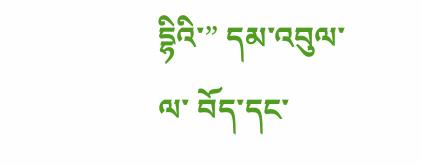དྷིའི་” དམ་འབུལ་ལ་ བོད་དང་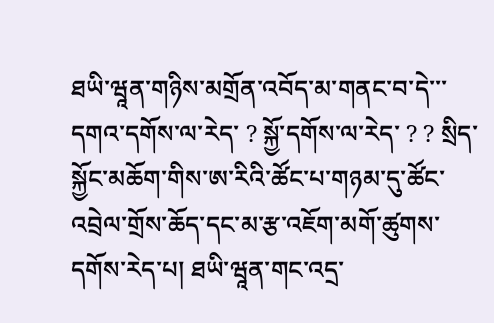ཐཡི་ཝཱན་གཉིས་མགྲོན་འབོད་མ་གནང་བ་དེ་་་ དགའ་དགོས་ལ་རེད་ ? སྐྱོ་དགོས་ལ་རེད་ ? ? སྲིད་སྐྱོང་མཆོག་གིས་ཨ་རིའི་ཚོང་པ་གཉམ་དུ་ཚོང་འབྲེལ་གྲོས་ཆོད་དང་མ་རྩ་འཇོག་མགོ་ཚུགས་དགོས་རེད་པ། ཐཡི་ཝཱན་གང་འདྲ་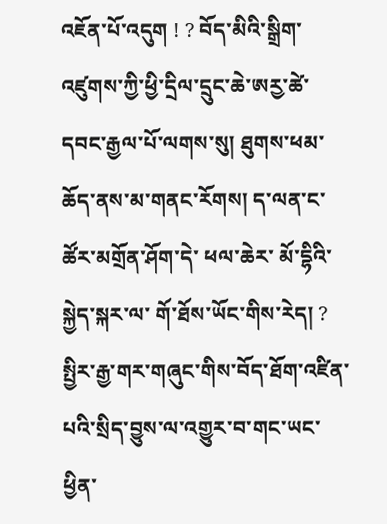འཇོན་པོ་འདུག ! ? བོད་མིའི་སྒྲིག་འཛུགས་ཀྱི་ཕྱི་དྲིལ་དྲུང་ཆེ་ཨརྱ་ཚེ་དབང་རྒྱལ་པོ་ལགས་སུ། ཐུགས་ཕམ་ཆོད་ནས་མ་གནང་རོགས། ད་ལན་ང་ཚོར་མགྲོན་ཤོག་དེ་ ཕལ་ཆེར་ མོ་དྷིའི་ སྐྱེད་སྐར་ལ་ གོ་ཐོས་ཡོང་གིས་རེད། ? སྤྱིར་རྒྱ་གར་གཞུང་གིས་བོད་ཐོག་འཛིན་པའི་སྲིད་བྱུས་ལ་འགྱུར་བ་གང་ཡང་ཕྱིན་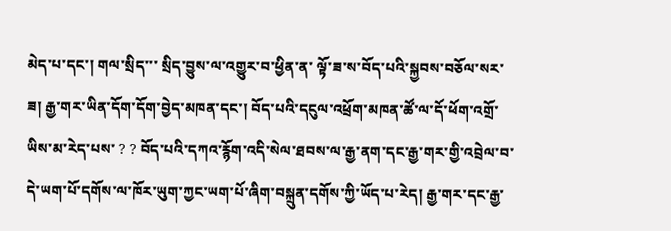མེད་པ་དང་། གལ་སྲིད་་་ སྲིད་བྱུས་ལ་འགྱུར་བ་ཕྱིན་ན་ ལྟོ་ཟ་ས་བོད་པའི་སྐྱབས་བཅོལ་སར་ཟ། རྒྱ་གར་ཡིན་དོག་དོག་བྱེད་མཁན་དང་། བོད་པའི་དངུལ་འཕྲོག་མཁན་ཚོ་ལ་དོ་ཕོག་འགྲོ་ཡིས་མ་རེད་པས་ ? ? བོད་པའི་དཀའ་རྙོག་འདི་སེལ་ཐབས་ལ་རྒྱ་ནག་དང་རྒྱ་གར་གྱི་འབྲེལ་བ་དེ་ཡག་པོ་དགོས་ལ་ཁོར་ཡུག་ཀྱང་ཡག་པོ་ཞིག་བསྐྲུན་དགོས་ཀྱི་ཡོད་པ་རེད། རྒྱ་གར་དང་རྒྱ་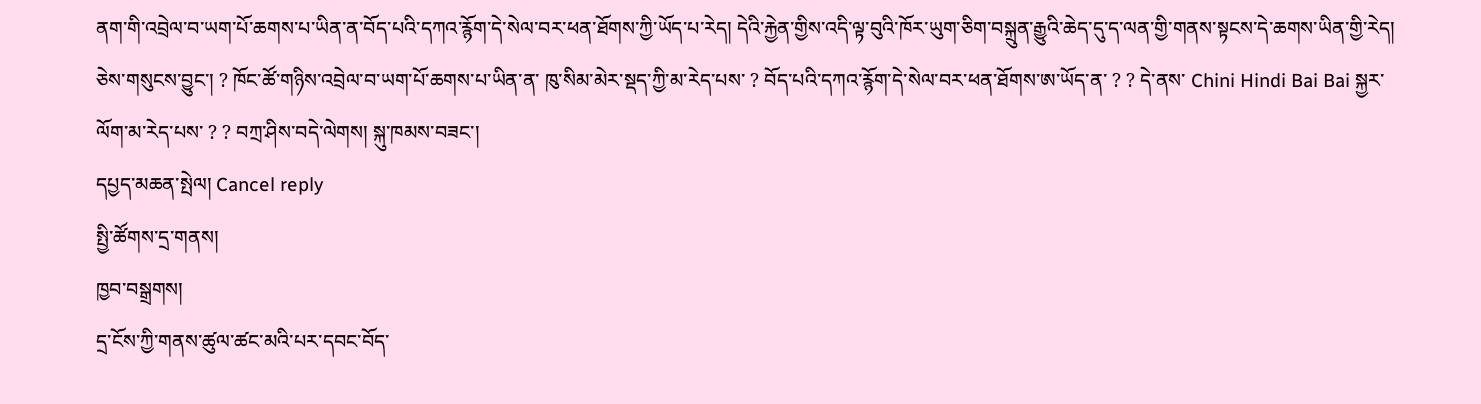ནག་གི་འབྲེལ་བ་ཡག་པོ་ཆགས་པ་ཡིན་ན་བོད་པའི་དཀའ་རྙོག་དེ་སེལ་བར་ཕན་ཐོགས་ཀྱི་ཡོད་པ་རེད། དེའི་རྐྱེན་གྱིས་འདི་ལྟ་བུའི་ཁོར་ཡུག་ཅིག་བསྐྲུན་རྒྱུའི་ཆེད་དུ་ད་ལན་གྱི་གནས་སྟངས་དེ་ཆགས་ཡིན་གྱི་རེད། ཅེས་གསུངས་བྱུང་། ? ཁོང་ཚོ་གཉིས་འབྲེལ་བ་ཡག་པོ་ཆགས་པ་ཡིན་ན་ ཁུ་སིམ་མེར་སྡད་ཀྱི་མ་རེད་པས་ ? བོད་པའི་དཀའ་རྙོག་དེ་སེལ་བར་ཕན་ཐོགས་ཨ་ཡོད་ན་ ? ? དེ་ནས་ Chini Hindi Bai Bai སྐྱར་ལོག་མ་རེད་པས་ ? ? བཀྲ་ཤིས་བདེ་ལེགས། སྐུ་ཁམས་བཟང་།
དཔྱད་མཆན་སྤེལ། Cancel reply
སྤྱི་ཚོགས་དྲ་གནས།
ཁྱབ་བསྒྲགས།
དྲ་ངོས་ཀྱི་གནས་ཚུལ་ཚང་མའི་པར་དབང་བོད་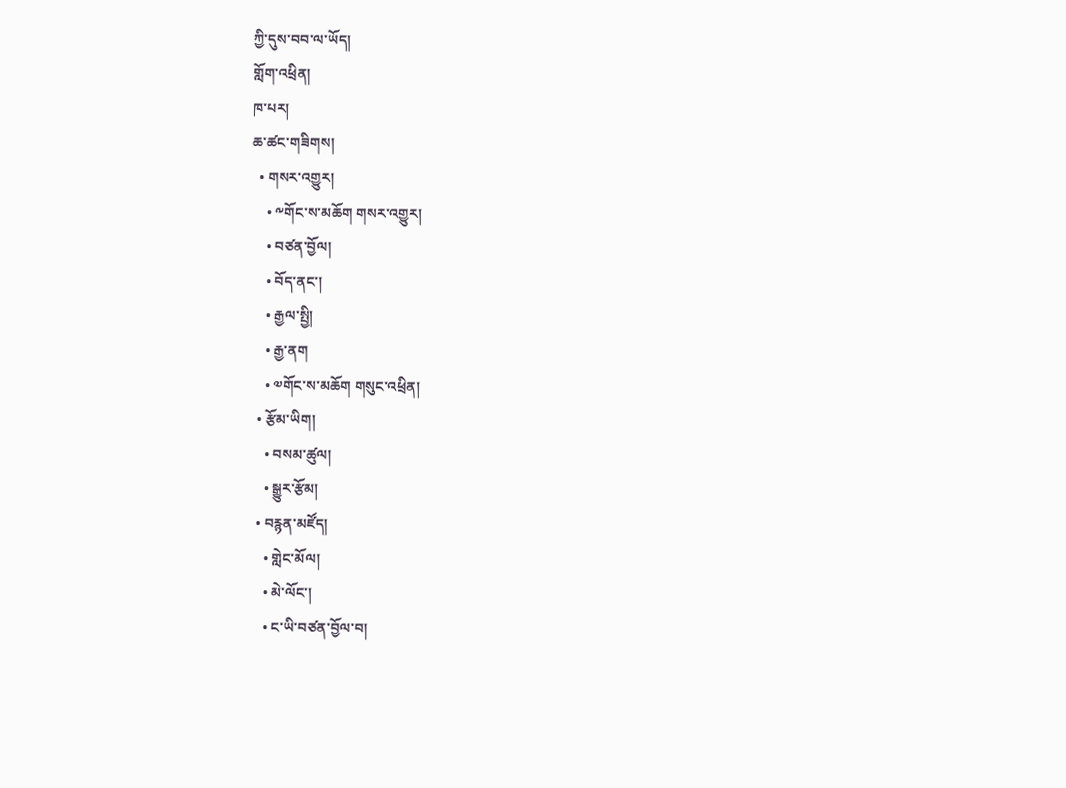ཀྱི་དུས་བབ་ལ་ཡོད།
གློག་འཕྲིན།
ཁ་པར།
ཆ་ཚང་གཟིགས།
  • གསར་འགྱུར།
    • ༸གོང་ས་མཆོག གསར་འགྱུར།
    • བཙན་བྱོལ།
    • བོད་ནང་།
    • རྒྱལ་སྤྱི།
    • རྒྱ་ནག
    • ༧གོང་ས་མཆོག གསུང་འཕྲིན།
  • རྩོམ་ཡིག།
    • བསམ་ཚུལ།
    • སྒྱུར་རྩོམ།
  • བརྙན་མཛོད།
    • གླེང་མོལ།
    • མེ་ལོང་།
    • ང་ཡི་བཙན་བྱོལ་བ།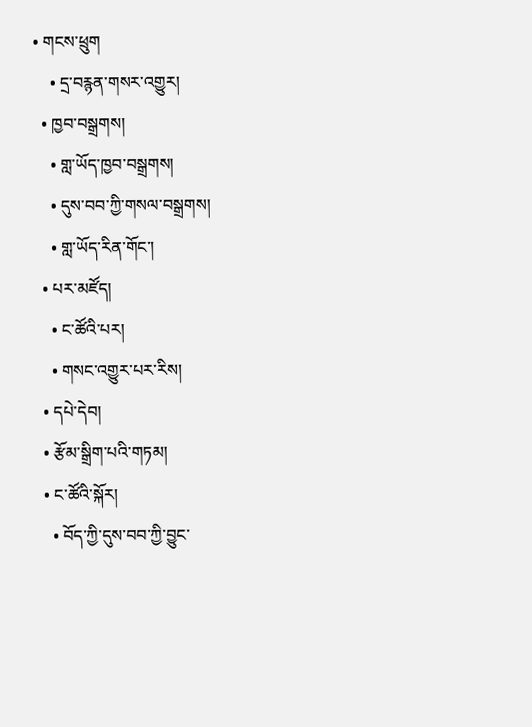• གངས་ཕྲུག
    • དྲ་བརྙན་གསར་འགྱུར།
  • ཁྱབ་བསྒྲགས།
    • གླ་ཡོད་ཁྱབ་བསྒྲགས།
    • དུས་བབ་ཀྱི་གསལ་བསྒྲགས།
    • གླ་ཡོད་རིན་གོང་།
  • པར་མཛོད།
    • ང་ཚོའི་པར།
    • གསང་འགྱུར་པར་རིས།
  • དཔེ་དེབ།
  • རྩོམ་སྒྲིག་པའི་གཏམ།
  • ང་ཚོའི་སྐོར།
    • བོད་ཀྱི་དུས་བབ་ཀྱི་བྱུང་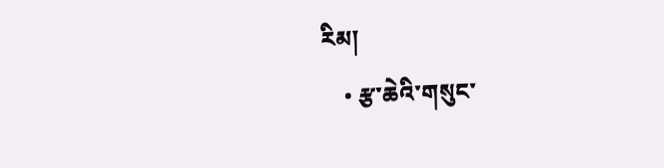རིམ།
    • རྩ་ཆེའི་གསུང་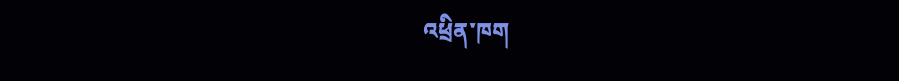འཕྲིན་ཁག